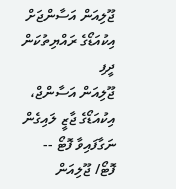ޖޫލިއަން އަސާންޖަށް އިކުއަޑޯގެ ރައްޔިތުކަން ދީފި
ޖޫލިއަން އަސާންޖް، އިކުއަޑޯގެ ޖާޒީ ލައިގެން ނަގާފައިވާ ފޮޓޯ -- ފޮޓޯ/ ޖޫލިއަން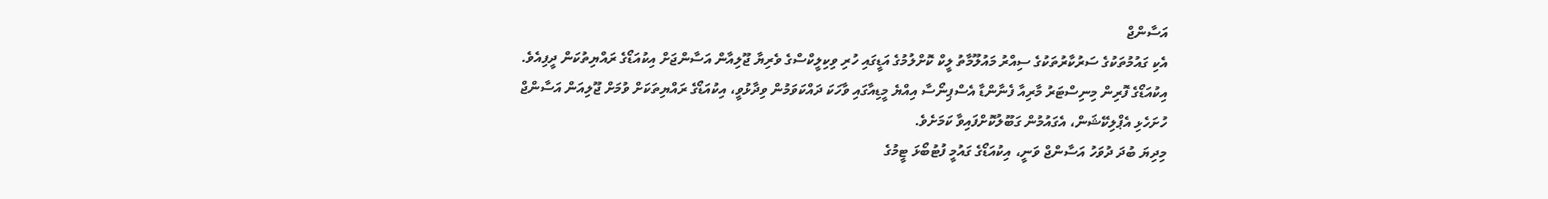އަސާންޖް
އެކި ގައުމުތަކުގެ ސަރުކާރުތަކުގެ ސިއްރު މައުލޫމާތު ލީކް ކޮށްލުމުގެ އަޑީގައި ހުރި ވިކިލީކްސްގެ ވެރިޔާ ޖޫލިއާން އަސާންޖަށް އިކުއަޑޯގެ ރައްޔިތުކަން ދީފިއެވެ.
އިކުއަޑޯގެ ފޮރިން މިނިސްޓަރު މާރިއާ ފެނާންޑާ އެސްޕިނޯސާ އިއްޔެ މީޑިއާގައި ވާހަކަ ދައްކަވަމުން ވިދާޅުވީ، އިކުއަޑޯގެ ރައްޔިތަކަށް ވުމަށް ޖޫލިއަން އަސާންޖް ހުށަހެޅި އެޕްލިކޭޝަން، އެގައުމުން ގަބޫލުކޮށްފައިވާ ކަމަށެވެ.
މިދިޔަ ބުދަ ދުވަހު އަސާންޖް ވަނީ، އިކުއަޑޯގެ ގައުމީ ފުޓުބޯޅަ ޓީމުގެ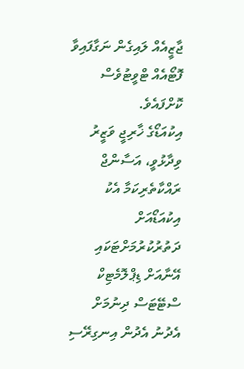ޖާޒީއެއް ލައިގެން ނަގާފައިވާ ފޮޓޯއެއް ޓްވީޓުވެސް ކޮށްފައެވެ.
އިކުއަޑޯގެ ޚާރިޖީ ވަޒީރު ވިދާޅުވީ، އަސާންޖް ރައްކާތެރިކަމާ އެކު އިކުއަޑޯއަށް ދަތުރުކުރުމަށްޓަކައި އޭނާއަށް ޑިޕްލޮމެޓިކް ސްޓޭޓަސް ދިނުމަށް އެދުނު އެދުން އިނގިރޭސި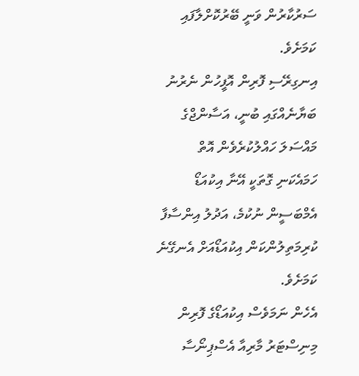ސަރުކާރުން ވަނީ ބޭރުކޮށްލާފައި ކަމަށެވެ.
އިނގިރޭސި ފޮރިން އޮފީހުން ނެރުނު ބަޔާނެއްގައި ބުނީ، އަސާންޖްގެ މައްސަލަ ހައްލުކުރެވެން އޮތް ހަމައެކަނި ގޮތަކީ އޭނާ އިކުއަޑޯ އެމްބަސީން ނުކުމެ، އަދުލު އިންސާފާ ކުރިމަތިލުންކަން އިކުއަޑޯއަށް އެނގޭނެ ކަމަށެވެ.
އެހެން ނަމަވެސް އިކުއަޑޯގެ ފޮރިން މިނިސްޓަރު މާރިއާ އެސްޕިނޯސާ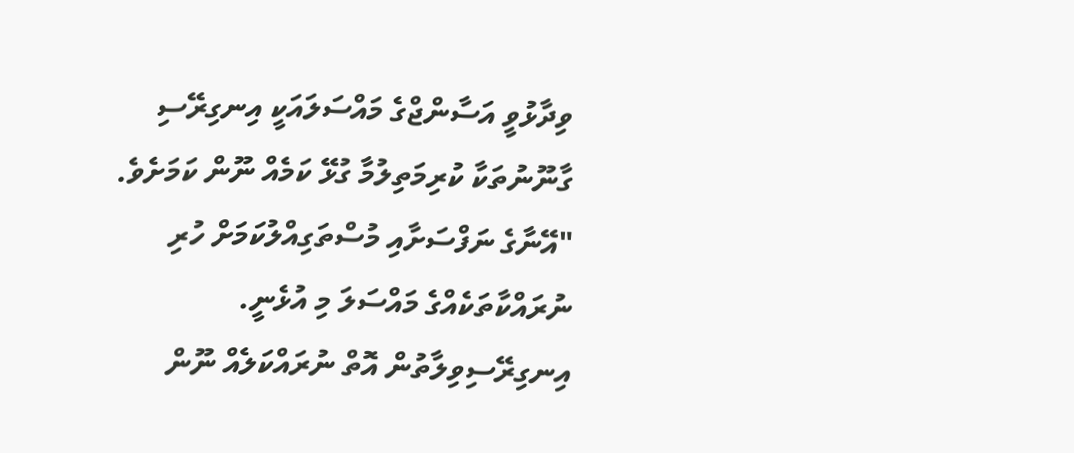ވިދާޅުވީ އަސާންޖްގެ މައްސަލައަކީ އިނގިރޭސި ގާނޫނުތަކާ ކުރިމަތިލުމާ ގުޅޭ ކަމެއް ނޫން ކަމަށެވެ.
"އޭނާގެ ނަފްސަށާއި މުސްތަގިއްލުކަމަށް ހުރި ނުރައްކާތަކެއްގެ މައްސަލަ މި އުޅެނީ. އިނގިރޭސިވިލާތުން އޮތް ނުރައްކަލެއް ނޫން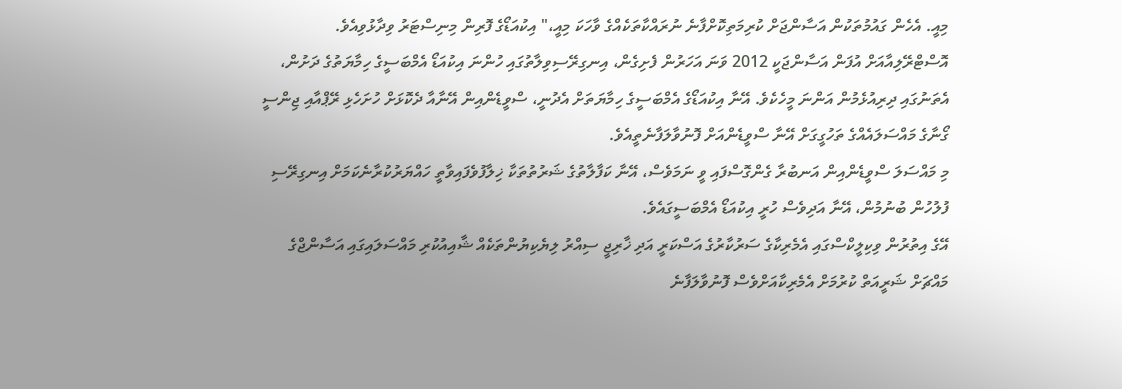މިއީ. އެހެން ގައުމުތަކުން އަސާންޖަށް ކުރިމަތިކޮށްފާނެ ނުރައްކާތަކެއްގެ ވާހަކަ މިއީ،" އިކުއަޑޯގެ ފޮރިން މިނިސްޓަރު ވިދާޅުވިއެވެ.
އޮސްޓްރޭލިއާއަށް އުފަން އަސާންޖަކީ 2012 ވަނަ އަހަރުން ފެށިގެން، އިނގިރޭސިވިލާތުގައި ހުންނަ އިކުއަޑޯ އެމްބަސީގެ ހިމާޔަތުގެ ދަށުން، އެތަނުގައި ދިރިއުޅެމުން އަންނަ މީހެކެވެ. އޭނާ އިކުއަޑޯގެ އެމްބަސީގެ ހިމާޔަތަށް އެދުނީ، ސްވީޑެންއިން އޭނާއާ ދެކޮޅަށް ހުށަހެޅި ރޭޕްއާއި ޖިންސީ ގޯނާގެ މައްސަލައެއްގެ ތަހުގީގަށް އޭނާ ސްވީޑެންއަށް ފޮނުވާލަފާނެތީއެވެ.
މި މައްސަލަ ސްވީޑެންއިން އަނބުރާ ގެންގޮސްފައި ވީ ނަމަވެސް، އޭނާ ކަފާލާތުގެ ޝަރުތުތަކާ ޚިލާފުވެފައިވާތީ ހައްޔަރުކުރާނެކަމަށް އިނގިރޭސި ފުލުހުން ބުނުމުން، އޭނާ އަދިވެސް ހުރީ އިކުއަޑޯ އެމްބަސީގައެވެ.
އޭގެ އިތުރުން ވިކިލީކްސްގައި އެމެރިކާގެ ސަރުކާރުގެ އަސްކަރީ އަދި ޚާރިޖީ ސިއްރު ލިޔެކިޔުންތަކެއް ޝާއިއުކުރި މައްސަލައިގައި އަސާންޖްގެ މައްޗަށް ޝަރީއަތް ކުރުމަށް އެމެރިކާއަށްވެސް ފޮނުވާލަފާނެ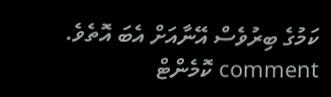ކަމުގެ ބިރުވެސް އޭނާއަށް އެބަ އޮތެވެ.
comment ކޮމެންޓް